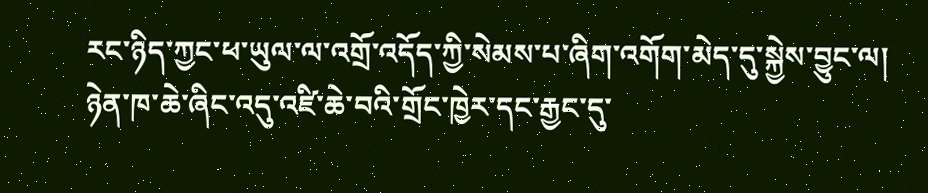རང་ཉིད་ཀྱང་ཕ་ཡུལ་ལ་འགྲོ་འདོད་ཀྱི་སེམས་པ་ཞིག་འགོག་མེད་དུ་སྐྱེས་བྱུང་ལ།  ཉེན་ཁ་ཆེ་ཞིང་འདུ་འཛི་ཆེ་བའི་གྲོང་ཁྱེར་དང་རྒྱང་དུ་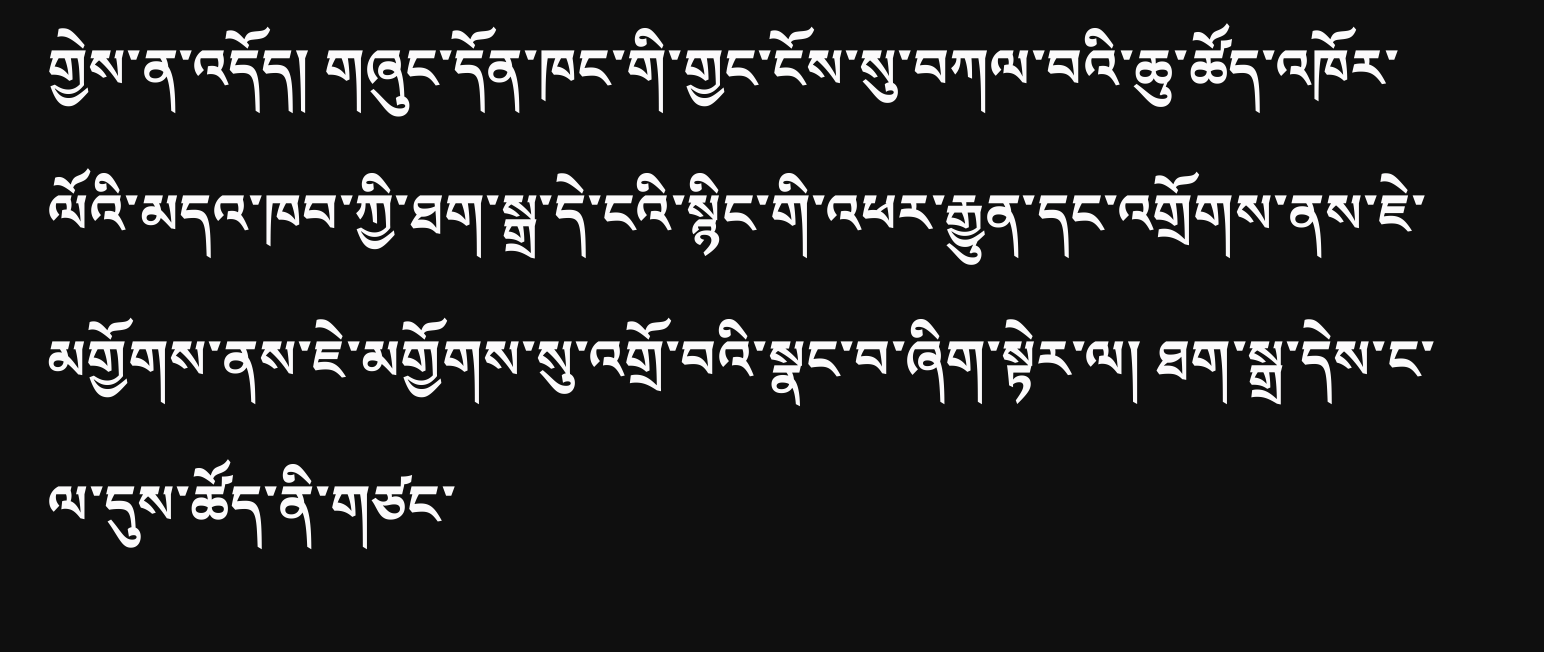གྱེས་ན་འདོད། གཞུང་དོན་ཁང་གི་གྱང་ངོས་སུ་བཀལ་བའི་ཆུ་ཚོད་འཁོར་ལོའི་མདའ་ཁབ་ཀྱི་ཐག་སྒྲ་དེ་ངའི་སྙིང་གི་འཕར་རྒྱུན་དང་འགྲོགས་ནས་ཇེ་མགྱོགས་ནས་ཇེ་མགྱོགས་སུ་འགྲོ་བའི་སྣང་བ་ཞིག་སྟེར་ལ། ཐག་སྒྲ་དེས་ང་ལ་དུས་ཚོད་ནི་གཙང་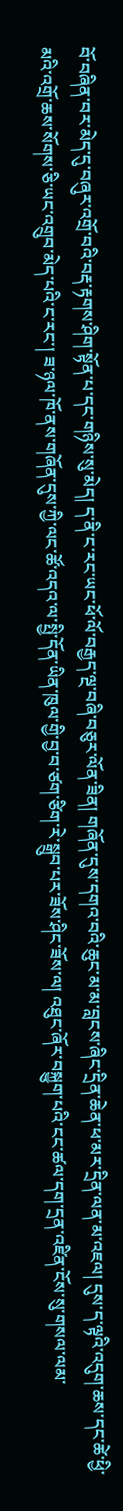བོ་བཞིན་བར་མེད་དུ་བཞུར་འགྲོ་བའི་བརྡ་རྟགས་ཤིག་སྟོན་པ་དང་གཉིས་སུ་མེད། ད་ནི་ང་རང་ཡང་ཕོ་ལོ་བརྒྱད་ལྔ་བཞི་བཅུར་ལོན་ཟིན། གཞོན་དུས་དགའ་བའི་ཆུང་མ་མ་བླངས་ཞིང་དྲིན་ཆེན་ཕ་མར་དྲིན་ལན་མ་འཇལ། དུས་ད་ལྟའི་འདུག་ཆས་དང་ཚེ་ཕྱི་མའི་འགྲོ་ཆས་སོགས་ཅི་ཡང་འགྲུབ་མེད་པའི་ང་རང་། ཟ་ཉལ་ཁོ་ནས་གཞོན་དུས་ཀྱི་ལང་ཚོ་འདའ་ལ་སྤྱི་དོན་ཡིན་ཁུལ་གྱི་བྱ་བ་ཙག་ཙིག་རེ་སྒྲུབ་པར་ཟོས་ཤིང་ཟོས་ལ། འཐུང་ཞོར་བསྐྱུག་པའི་ངང་ཚལ་དག་དྲན་འཛིན་ངོས་སུ་གསལ་ལམ་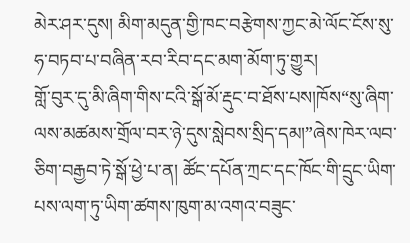མེར་ཤར་དུས། མིག་མདུན་གྱི་ཁང་བརྩེགས་ཀྱང་མེ་ལོང་ངོས་སུ་ཧ་བཏབ་པ་བཞིན་རབ་རིབ་དང་མག་མོག་ཏུ་གྱུར།
གློ་བུར་དུ་མི་ཞིག་གིས་ངའི་སྒོ་མོ་རྡུང་བ་ཐོས་པས།ཁོས“སུ་ཞིག་ལས་མཚམས་གྲོལ་བར་ཉེ་དུས་སླེབས་སྲིད་དམ།”ཞེས་ཁེར་ལབ་ཅིག་བརྒྱབ་ཏེ་སྒོ་ཕྱེ་པ་ན། ཚོང་དཔོན་ཀྲང་དང་ཁོང་གི་དྲུང་ཡིག་པས་ལག་ཏུ་ཡིག་ཚགས་ཁུག་མ་འགའ་བཟུང་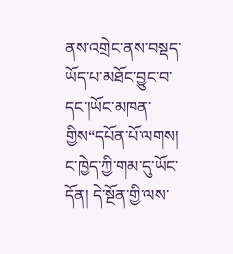ནས་འགྲེང་ནས་བསྡད་ཡོད་པ་མཐོང་བྱུང་བ་དང་།ཡོང་མཁན་གྱིས“དཔོན་པོ་ལགས། ང་ཁྱེད་ཀྱི་གམ་དུ་ཡོང་དོན། དེ་སྔོན་གྱི་ལས་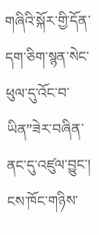གཞིའི་སྐོར་གྱི་དོན་དག་ཅིག་སྙན་སེང་ཕུལ་དུ་འོང་བ་ཡིན”ཟེར་བཞིན་ནང་དུ་འཛུལ་བྱུང་། ངས་ཁོང་གཉིས་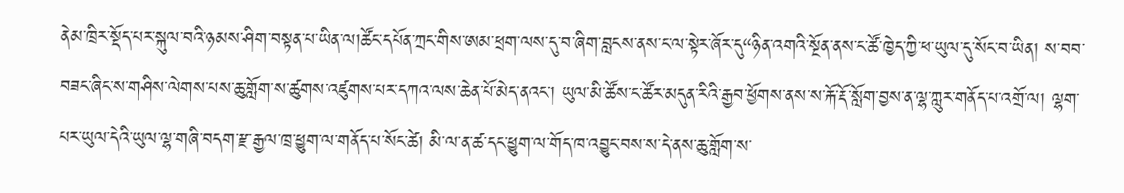ནེམ་ཁྲིར་སྡོད་པར་སྐུལ་བའི་ཉམས་ཤིག་བསྟན་པ་ཡིན་ལ།ཚོང་དཔོན་ཀྲང་གིས་ཨམ་ཕྲག་ལས་དུ་བ་ཞིག་བླངས་ནས་ང་ལ་སྟེར་ཞོར་དུ“ཉིན་འགའི་སྔོན་ནས་ང་ཚོ་ཁྱེད་ཀྱི་ཕ་ཡུལ་དུ་སོང་བ་ཡིན། ས་བབ་བཟང་ཞིང་ས་གཤིས་ལེགས་པས་ཆུ་གློག་ས་ཚུགས་འཛུགས་པར་དཀའ་ལས་ཆེན་པོ་མེད་ནའང་། ཡུལ་མི་ཚོས་ང་ཚོར་མདུན་རིའི་རྒྱབ་ཕྱོགས་ནས་ས་རྐོ་རྡོ་སློག་བྱས་ན་ལྷ་ཀླུར་གནོད་པ་འགྲོ་ལ། ལྷག་པར་ཡུལ་དེའི་ཡུལ་ལྷ་གཞི་བདག་རྫ་རྒྱལ་ཁྲ་ཕྱུག་ལ་གནོད་པ་སོང་ཚེ། མི་ལ་ན་ཚ་དང་ཕྱུག་ལ་གོད་ཁ་འབྱུང་བས་ས་དེ་ནས་ཆུ་གློག་ས་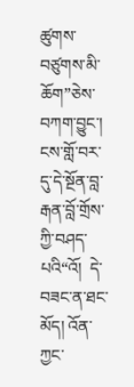ཚུགས་བཙུགས་མི་ཆོག”ཅེས་བཀག་བྱུང་།
ངས་གློ་བར་དུ་དེ་སྔོན་བླ་རྒན་བློ་གྲོས་ཀྱི་བཤད་པའི“འོ།  དེ་བཟང་ན་ཐང་མོད། འོན་ཀྱང་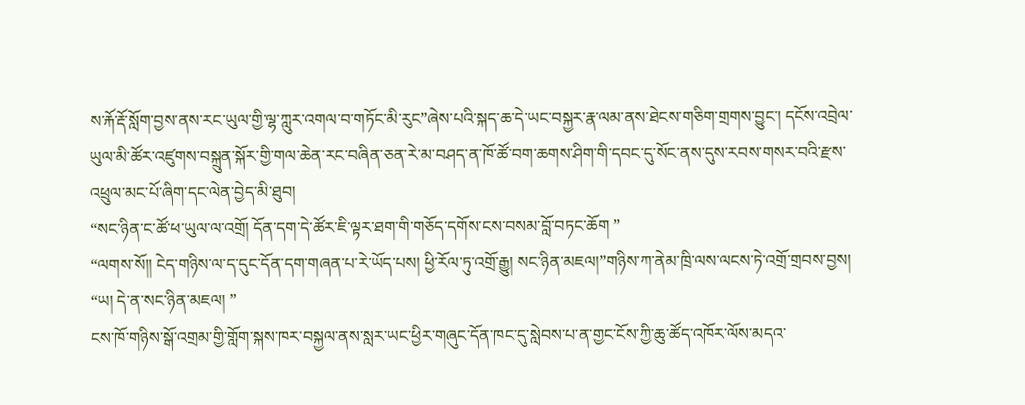ས་རྐོ་རྡོ་སློག་བྱས་ནས་རང་ཡུལ་གྱི་ལྷ་ཀླུར་འགལ་བ་གཏོང་མི་རུང”ཞེས་པའི་སྐད་ཆ་དེ་ཡང་བསྐྱར་རྣ་ལམ་ནས་ཐེངས་གཅིག་གྲགས་བྱུང་། དངོས་འབྲེལ་ཡུལ་མི་ཚོར་འཛུགས་བསྐྲུན་སྐོར་གྱི་གལ་ཆེན་རང་བཞིན་ཅན་རེ་མ་བཤད་ན་ཁོ་ཚོ་བག་ཆགས་ཤིག་གི་དབང་དུ་སོང་ནས་དུས་རབས་གསར་བའི་རྫས་འཕྲུལ་མང་པོ་ཞིག་དང་ལེན་བྱེད་མི་ཐུབ།
“སང་ཉིན་ང་ཚོ་ཕ་ཡུལ་ལ་འགྲོ། དོན་དག་དེ་ཚོར་ཇི་ལྟར་ཐག་གི་གཅོད་དགོས་ངས་བསམ་བློ་བཏང་ཆོག ”
“ལགས་སོ།། ངེད་གཉིས་ལ་ད་དུང་དོན་དག་གཞན་པ་རེ་ཡོད་པས། ཕྱི་རོལ་ཏུ་འགྲོ་རྒྱུ། སང་ཉིན་མཇལ།”གཉིས་ཀ་ནེམ་ཁྲི་ལས་ལངས་ཏེ་འགྲོ་གྲབས་བྱས།
“ཡ། དེ་ན་སང་ཉིན་མཇལ། ”
ངས་ཁོ་གཉིས་སྒོ་འགྲམ་གྱི་གློག་སྐས་ཁར་བསྐྱལ་ནས་སླར་ཡང་ཕྱིར་གཞུང་དོན་ཁང་དུ་སླེབས་པ་ན་གྱང་ངོས་ཀྱི་ཆུ་ཚོད་འཁོར་ལོས་མདའ་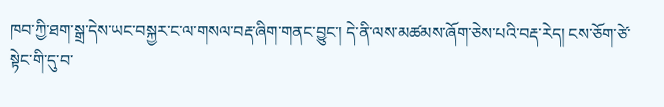ཁབ་ཀྱི་ཐག་སྒྲ་དེས་ཡང་བསྐྱར་ང་ལ་གསལ་བརྡ་ཞིག་གནང་བྱུང་། དེ་ནི་ལས་མཚམས་ཞོག་ཅེས་པའི་བརྡ་རེད། ངས་ཅོག་ཙེ་སྟེང་གི་དུ་བ་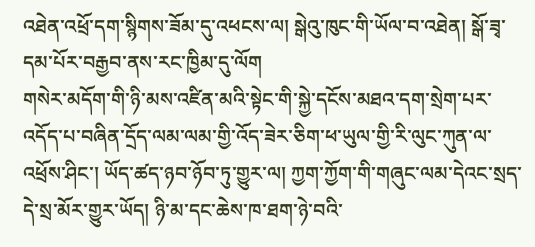འཐེན་འཕྲོ་དག་སྙིགས་ཟོམ་དུ་འཕངས་ལ། སྒེའུ་ཁུང་གི་ཡོལ་བ་འཐེན། སྒོ་ཟྭ་དམ་པོར་བརྒྱབ་ནས་རང་ཁྱིམ་དུ་ལོག
གསེར་མདོག་གི་ཉི་མས་འཛིན་མའི་སྟེང་གི་སྐྱེ་དངོས་མཐའ་དག་སྲེག་པར་འདོད་པ་བཞིན་དྲོད་ལམ་ལམ་གྱི་འོད་ཟེར་ཅིག་ཕ་ཡུལ་གྱི་རི་ལུང་ཀུན་ལ་འཕྲོས་ཤིང་། ཡོད་ཚད་ཉབ་ཉོབ་ཏུ་གྱུར་ལ། ཀྱག་ཀྱོག་གི་གཞུང་ལམ་དེའང་སྲད་དེ་སྲ་མོར་གྱུར་ཡོད། ཉི་མ་དང་ཆེས་ཁ་ཐག་ཉེ་བའི་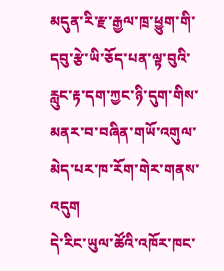མདུན་རི་རྫ་རྒྱལ་ཁྲ་ཕྱུག་གི་དབུ་རྩེ་ཡི་ཅོད་པན་ལྟ་བུའི་རླུང་རྟ་དག་ཀྱང་ཉི་དུག་གིས་མནར་བ་བཞིན་གཡོ་འགུལ་མེད་པར་ཁ་རོག་གེར་གནས་འདུག
དེ་རིང་ཡུལ་ཚོའི་འཁོར་ཁང་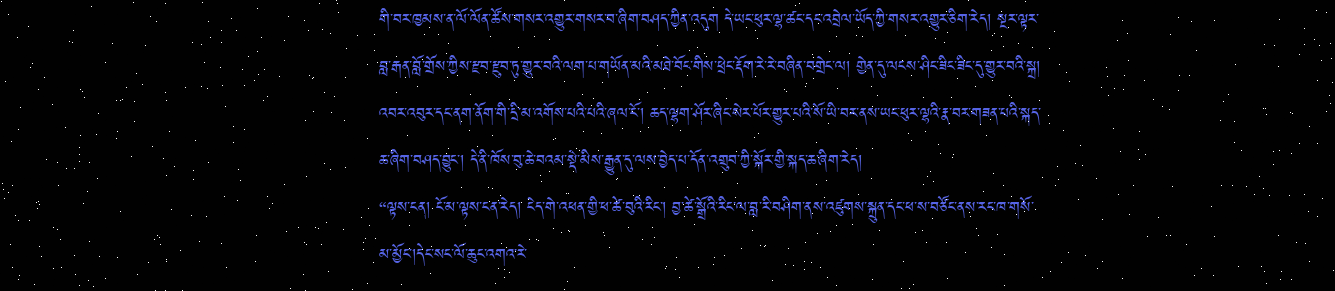གི་བར་ཁྱམས་ན་ལོ་ལོན་ཚོས་གསར་འགྱུར་གསར་བ་ཞིག་བཤད་ཀྱིན་འདུག དེ་ཡང་ཕུར་ལྷ་ཚང་དང་འབྲེལ་ཡོད་ཀྱི་གསར་འགྱུར་ཅིག་རེད། སྔར་ལྟར་བླ་རྒན་བློ་གྲོས་ཀྱིས་རྫབ་རྫུབ་ཏུ་གྱུར་བའི་ལག་པ་གཡོན་མའི་མཐེ་བོང་གིས་ཕྲེང་རྡོག་རེ་རེ་བཞིན་བགྲེང་ལ། གྱེན་དུ་ལངས་ཤིང་ཟིང་ཟིང་དུ་གྱུར་བའི་སྐྲ། འབར་འབུར་དང་ནག་ནོག་གི་དྲི་མ་འགོས་པའི་པའི་ཞལ་ངོ་། ཆད་ལྷག་ཤོར་ཞིང་སེར་པོར་གྱུར་པའི་སོ་ཡི་བར་ནས་ཡང་ཕུར་ལྷའི་རྣ་བར་གཟན་པའི་སྐད་ཆ་ཞིག་བཤད་བྱུང་། དེ་ནི་ཁོས་བུ་ཆེ་བའམ་སྡེ་མིས་རྒྱུན་དུ་ལས་བྱེད་པ་དོན་འགྲུབ་ཀྱི་སྐོར་གྱི་སྐད་ཆ་ཞིག་རེད།
“ལྟས་ངན། ངོ་མ་ལྟས་ངན་རེད། ངེད་གེ་འཕན་གྱི་ཕ་ཚེ་བུའི་རིང་། བྱ་ཚེ་སྒྲོའི་རིང་ལ་བླ་རི་བཤིག་ནས་འཛུགས་སྐྲུན་དང་ཕ་ས་བཙོང་ནས་རང་ཁ་གསོ་མ་མྱོང་།དེང་སང་ལོ་ཆུང་འགའ་རེ་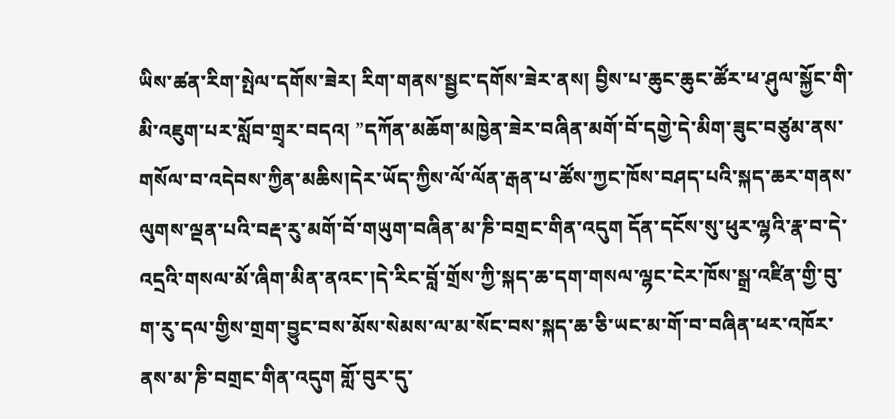ཡིས་ཚན་རིག་སྤེལ་དགོས་ཟེར། རིག་གནས་སྦྱང་དགོས་ཟེར་ནས། བྱིས་པ་ཆུང་ཆུང་ཚོར་ཕ་ཤུལ་སྐྱོང་གི་མི་འཇུག་པར་སློབ་གྲྭར་བདའ། ”དཀོན་མཆོག་མཁྱེན་ཟེར་བཞིན་མགོ་བོ་དགྱེ་དེ་མིག་ཟུང་བཙུམ་ནས་གསོལ་བ་འདེབས་ཀྱིན་མཆིས།དེར་ཡོད་ཀྱིས་ལོ་ལོན་རྒན་པ་ཚོས་ཀྱང་ཁོས་བཤད་པའི་སྐད་ཆར་གནས་ལུགས་ལྡན་པའི་བརྡ་རུ་མགོ་བོ་གཡུག་བཞིན་མ་ཎི་བགྲང་གིན་འདུག དོན་དངོས་སུ་ཕུར་ལྷའི་རྣ་བ་དེ་འདྲའི་གསལ་མོ་ཞིག་མིན་ནའང་།དེ་རིང་བློ་གྲོས་ཀྱི་སྐད་ཆ་དག་གསལ་ལྷང་ངེར་ཁོས་སྒྲ་འཛིན་གྱི་བུ་ག་རུ་དལ་གྱིས་གྲག་བྱུང་བས་མོས་སེམས་ལ་མ་སོང་བས་སྐད་ཆ་ཅི་ཡང་མ་གོ་བ་བཞིན་ཕར་འཁོར་ནས་མ་ཎི་བགྲང་གིན་འདུག གློ་བུར་དུ་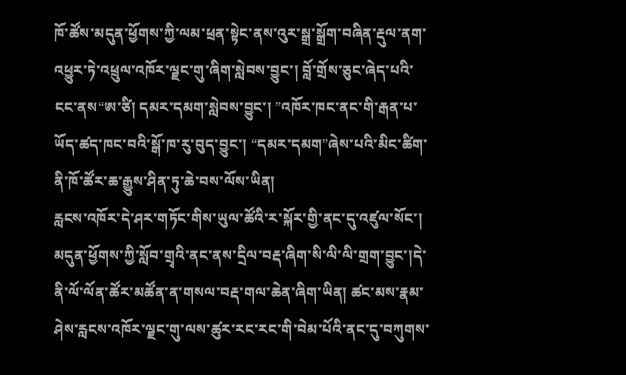ཁོ་ཚོས་མདུན་ཕྱོགས་ཀྱི་ལམ་ཕྲན་སྟེང་ནས་འུར་སྒྲ་སྒྲོག་བཞིན་རྡུལ་ནག་འཕྱུར་ཏེ་འཕྲུལ་འཁོར་ལྗང་གུ་ཞིག་སླེབས་བྱུང་། བློ་གྲོས་ཅུང་ཞེད་པའི་ངང་ནས“ཨ་ཙི། དམར་དམག་སླེབས་བྱུང་། ”འཁོར་ཁང་ནང་གི་རྒན་པ་ཡོད་ཚད་ཁང་བའི་སྒོ་ཁ་རུ་བུད་བྱུང་། “དམར་དམག”ཞེས་པའི་མིང་ཚིག་ནི་ཁོ་ཚོར་ཆ་རྒྱུས་ཤིན་ཏུ་ཆེ་བས་ལོས་ཡིན།
རླངས་འཁོར་དེ་ཤར་གཏོང་གིས་ཡུལ་ཚོའི་ར་སྐོར་གྱི་ནང་དུ་འཛུལ་སོང་། མདུན་ཕྱོགས་ཀྱི་སློབ་གྲྭའི་ནང་ནས་དྲིལ་བརྡ་ཞིག་སི་ལི་ལི་གྲག་བྱུང་།དེ་ནི་ལོ་ལོན་ཚོར་མཚོན་ན་གསལ་བརྡ་གལ་ཆེན་ཞིག་ཡིན། ཚང་མས་རྣམ་ཤེས་རླངས་འཁོར་ལྗང་གུ་ལས་ཚུར་རང་རང་གི་བེམ་པོའི་ནང་དུ་བཀུགས་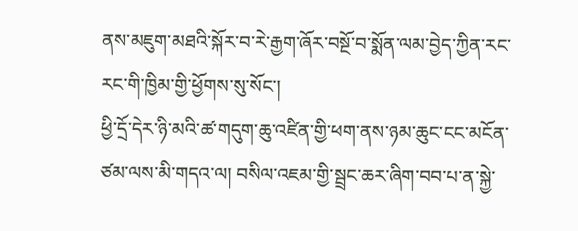ནས་མཇུག་མཐའི་སྐོར་བ་རེ་རྒྱག་ཞོར་བསྔོ་བ་སྨོན་ལམ་བྱེད་ཀྱིན་རང་རང་གི་ཁྱིམ་གྱི་ཕྱོགས་སུ་སོང་།
ཕྱི་དྲོ་དེར་ཉི་མའི་ཚ་གདུག་ཆུ་འཛིན་གྱི་ཕག་ནས་ཉམ་ཆུང་ངང་མངོན་ཙམ་ལས་མི་གདའ་ལ། བསིལ་འཇམ་གྱི་སྦྲང་ཆར་ཞིག་བབ་པ་ན་སྐྱེ་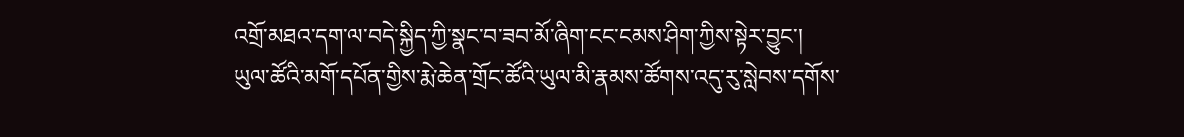འགྲོ་མཐའ་དག་ལ་བདེ་སྐྱིད་ཀྱི་སྣང་བ་ཟབ་མོ་ཞིག་ངང་ངམས་ཤིག་ཀྱིས་སྟེར་བྱུང་།
ཡུལ་ཚོའི་མགོ་དཔོན་གྱིས་རྨེ་ཆེན་གྲོང་ཚོའི་ཡུལ་མི་རྣམས་ཚོགས་འདུ་རུ་སླེབས་དགོས་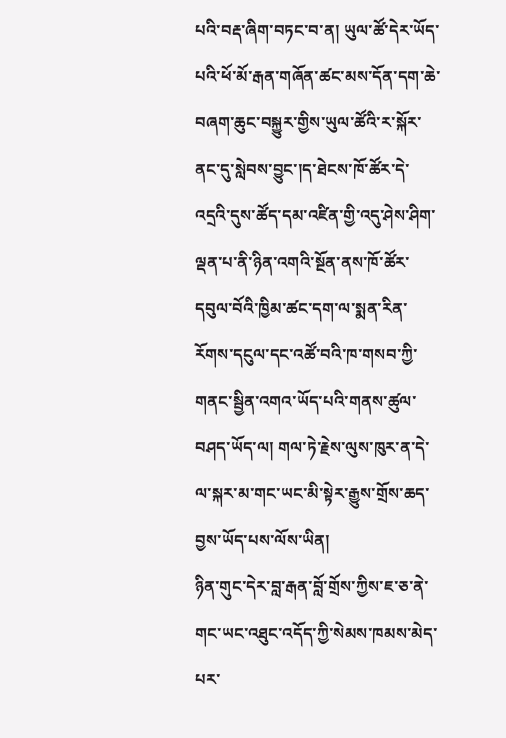པའི་བརྡ་ཞིག་བཏང་བ་ན། ཡུལ་ཚོ་དེར་ཡོད་པའི་ཕོ་མོ་རྒན་གཞོན་ཚང་མས་དོན་དག་ཆེ་བཞག་ཆུང་བསྐྱུར་གྱིས་ཡུལ་ཚོའི་ར་སྐོར་ནང་དུ་སླེབས་བྱུང་།ད་ཐེངས་ཁོ་ཚོར་དེ་འདྲའི་དུས་ཚོད་དམ་འཛིན་གྱི་འདུ་ཤེས་ཤིག་ལྡན་པ་ནི་ཉིན་འགའི་སྔོན་ནས་ཁོ་ཚོར་དབུལ་བོའི་ཁྱིམ་ཚང་དག་ལ་སྨན་རིན་རོགས་དངུལ་དང་འཚོ་བའི་ཁ་གསབ་ཀྱི་གནང་སྦྱིན་འགའ་ཡོད་པའི་གནས་ཚུལ་བཤད་ཡོད་ལ། གལ་ཏེ་རྗེས་ལུས་ཁུར་ན་དེ་ལ་སྐར་མ་གང་ཡང་མི་སྟེར་རྒྱུས་གྲོས་ཆད་བྱས་ཡོད་པས་ལོས་ཡིན།
ཉིན་གུང་དེར་བླ་རྒན་བློ་གྲོས་ཀྱིས་ཇ་ཅ་ནེ་གང་ཡང་འཐུང་འདོད་ཀྱི་སེམས་ཁམས་མེད་པར་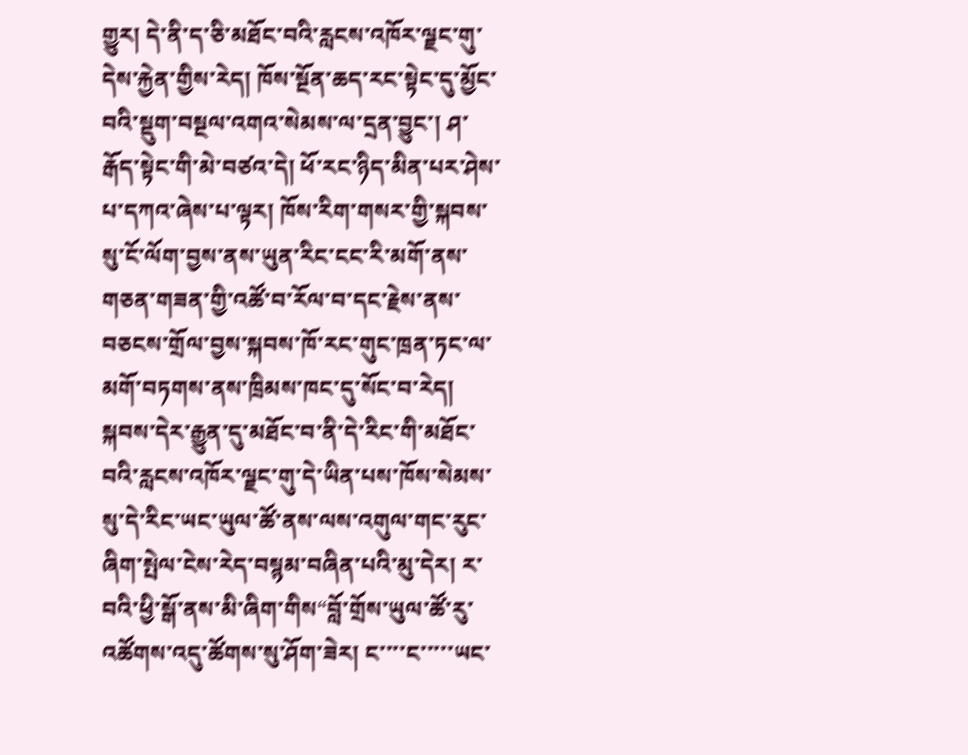གྱུར། དེ་ནི་ད་ཅི་མཐོང་བའི་རླངས་འཁོར་ལྗང་གུ་དེས་རྐྱེན་གྱིས་རེད། ཁོས་སྔོན་ཆད་རང་སྟེང་དུ་མྱོང་བའི་སྡུག་བསྔལ་འགའ་སེམས་ལ་དྲན་བྱུང་། ཤ་རྒོད་སྟེང་གི་མེ་བཙའ་དེ། ཕོ་རང་ཉིད་མིན་པར་ཤེས་པ་དཀའ་ཞེས་པ་ལྟར། ཁོས་རིག་གསར་གྱི་སྐབས་སུ་ངོ་ལོག་བྱས་ནས་ཡུན་རིང་ངང་རི་མགོ་ནས་གཅན་གཟན་གྱི་འཚོ་བ་རོལ་བ་དང་རྗེས་ནས་བཅངས་གྲོལ་བྱས་སྐབས་ཁོ་རང་གུང་ཁྲན་ཏང་ལ་མགོ་བཏགས་ནས་ཁྲིམས་ཁང་དུ་སོང་བ་རེད། སྐབས་དེར་རྒྱུན་དུ་མཐོང་བ་ནི་དེ་རིང་གི་མཐོང་བའི་རླངས་འཁོར་ལྗང་གུ་དེ་ཡིན་པས་ཁོས་སེམས་སུ་དེ་རིང་ཡང་ཡུལ་ཚོ་ནས་ལས་འགུལ་གང་རུང་ཞིག་སྤེལ་ངེས་རེད་བསྙམ་བཞིན་པའི་མུ་དེར། ར་བའི་ཕྱི་སྒོ་ནས་མི་ཞིག་གིས“བློ་གྲོས་ཡུལ་ཚོ་རུ་འཚོགས་འདུ་ཚོགས་སུ་ཤོག་ཟེར། ང་་་་ང་་་་་ཡང་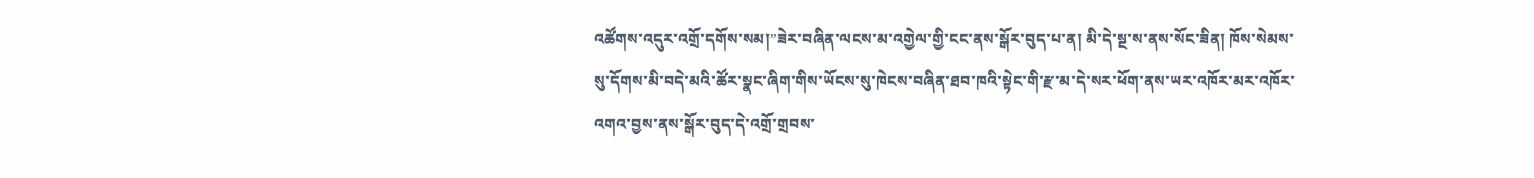འཚོགས་འདུར་འགྲོ་དགོས་སམ།”ཟེར་བཞིན་ལངས་མ་འགྱེལ་གྱི་ངང་ནས་སྒོར་བུད་པ་ན། མི་དེ་སྔ་ས་ནས་སོང་ཟིན། ཁོས་སེམས་སུ་དོགས་མི་བདེ་མའི་ཚོར་སྣང་ཞིག་གིས་ཡོངས་སུ་ཁེངས་བཞིན་ཐབ་ཁའི་སྟེང་གི་རྫ་མ་དེ་སར་ཕོག་ནས་ཡར་འཁོར་མར་འཁོར་འགའ་བྱས་ནས་སྒོར་བུད་དེ་འགྲོ་གྲབས་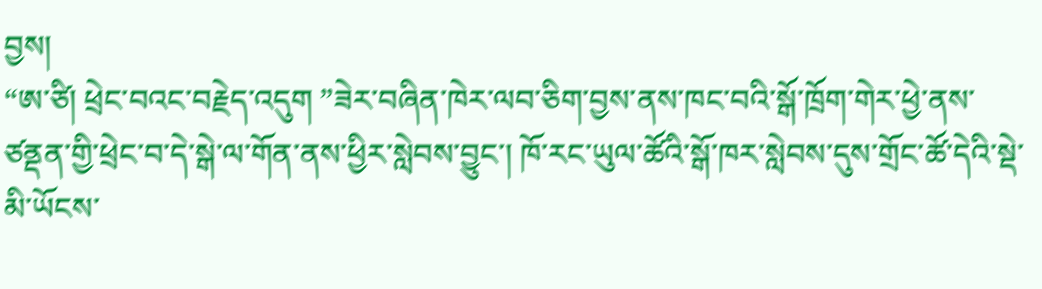བྱས།
“ཨ་ཙི། ཕྲེང་བའང་བརྗེད་འདུག ”ཟེར་བཞིན་ཁེར་ལབ་ཅིག་བྱས་ནས་ཁང་བའི་སྒོ་ཁྲོག་གེར་ཕྱེ་ནས་ཙནྡན་གྱི་ཕྲེང་བ་དེ་སྒེ་ལ་གོན་ནས་ཕྱིར་སླེབས་བྱུང་། ཁོ་རང་ཡུལ་ཚོའི་སྒོ་ཁར་སླེབས་དུས་གྲོང་ཚོ་དེའི་སྡེ་མི་ཡོངས་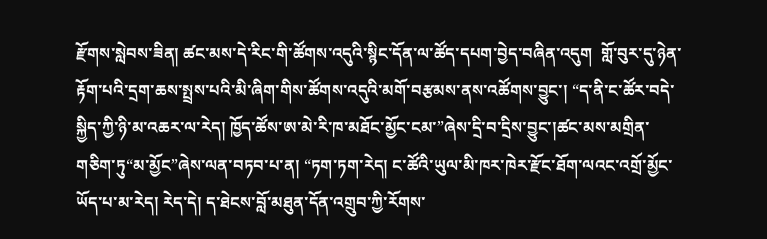རྫོགས་སླེབས་ཟིན། ཚང་མས་དེ་རིང་གི་ཚོགས་འདུའི་སྙིང་དོན་ལ་ཚོད་དཔག་བྱེད་བཞིན་འདུག  གློ་བུར་དུ་ཉེན་རྟོག་པའི་དྲག་ཆས་སྤྲས་པའི་མི་ཞིག་གིས་ཚོགས་འདུའི་མགོ་བརྩམས་ནས་འཚོགས་བྱུང་། “ད་ནི་ང་ཚོར་བདེ་སྐྱིད་ཀྱི་ཉི་མ་འཆར་ལ་རེད། ཁྱོད་ཚོས་ཨ་མེ་རི་ཁ་མཐོང་མྱོང་ངམ་”ཞེས་དྲི་བ་དྲིས་བྱུང་།ཚང་མས་མགྲིན་གཅིག་ཏུ“མ་མྱོང”ཞེས་ལན་བཏབ་པ་ན། “ཏག་ཏག་རེད། ང་ཚོའི་ཡུལ་མི་ཁར་ཁེར་རྫོང་ཐོག་ལའང་འགྲོ་མྱོང་ཡོད་པ་མ་རེད། རེད་དེ། ད་ཐེངས་བློ་མཐུན་དོན་འགྲུབ་ཀྱི་རོགས་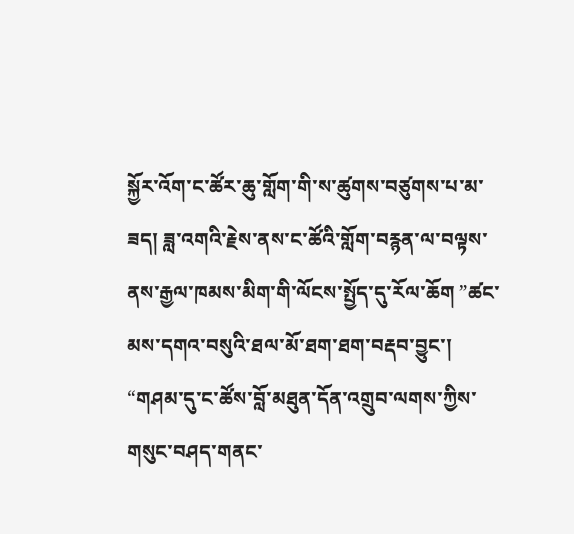སྐྱོར་འོག་ང་ཚོར་ཆུ་གློག་གི་ས་ཚུགས་བཙུགས་པ་མ་ཟད། ཟླ་འགའི་རྗེས་ནས་ང་ཚོའི་གློག་བརྙན་ལ་བལྟས་ནས་རྒྱལ་ཁམས་མིག་གི་ལོངས་སྤྱོད་དུ་རོལ་ཆོག ”ཚང་མས་དགའ་བསུའི་ཐལ་མོ་ཐག་ཐག་བརྡབ་བྱུང་།  “གཤམ་དུ་ང་ཚོས་བློ་མཐུན་དོན་འགྲུབ་ལགས་ཀྱིས་གསུང་བཤད་གནང་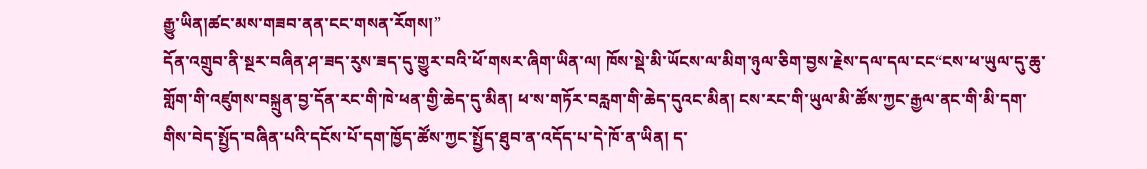རྒྱུ་ཡིན།ཚང་མས་གཟབ་ནན་ངང་གསན་རོགས།”
དོན་འགྲུབ་ནི་སྔར་བཞིན་ཤ་ཟད་རུས་ཟད་དུ་གྱུར་བའི་ཕོ་གསར་ཞིག་ཡིན་ལ། ཁོས་སྡེ་མི་ཡོངས་ལ་མིག་ཉུལ་ཅིག་བྱས་རྗེས་དལ་དལ་ངང“ངས་ཕ་ཡུལ་དུ་ཆུ་གློག་གི་འཛུགས་བསྐྲུན་བྱ་དོན་རང་གི་ཁེ་ཕན་གྱི་ཆེད་དུ་མིན། ཕ་ས་གཏོར་བརླག་གི་ཆེད་དུའང་མིན། ངས་རང་གི་ཡུལ་མི་ཚོས་ཀྱང་རྒྱལ་ནང་གི་མི་དག་གིས་བེད་སྤྱོད་བཞིན་པའི་དངོས་པོ་དག་ཁྱོད་ཚོས་ཀྱང་སྤྱོད་ཐུབ་ན་འདོད་པ་དེ་ཁོ་ན་ཡིན། ད་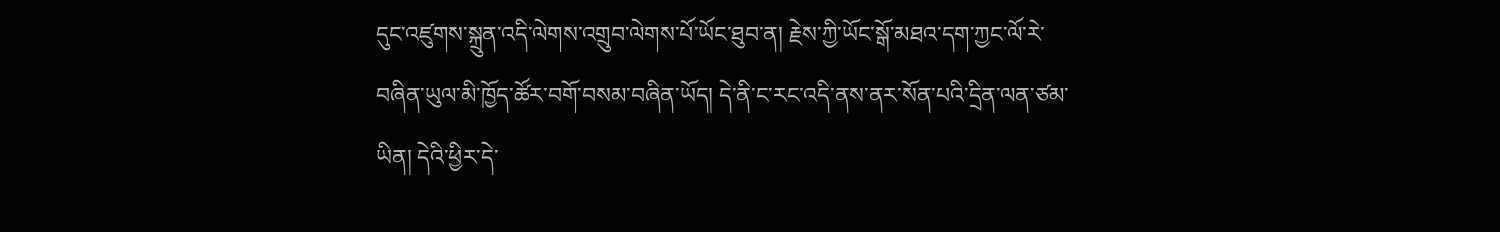དུང་འཛུགས་སྐྲུན་འདི་ལེགས་འགྲུབ་ལེགས་པོ་ཡོང་ཐུབ་ན། རྗེས་ཀྱི་ཡོང་སྒོ་མཐའ་དག་ཀྱང་ལོ་རེ་བཞིན་ཡུལ་མི་ཁྱོད་ཚོར་བགོ་བསམ་བཞིན་ཡོད། དེ་ནི་ང་རང་འདི་ནས་ནར་སོན་པའི་དྲིན་ལན་ཙམ་ཡིན། དེའི་ཕྱིར་དེ་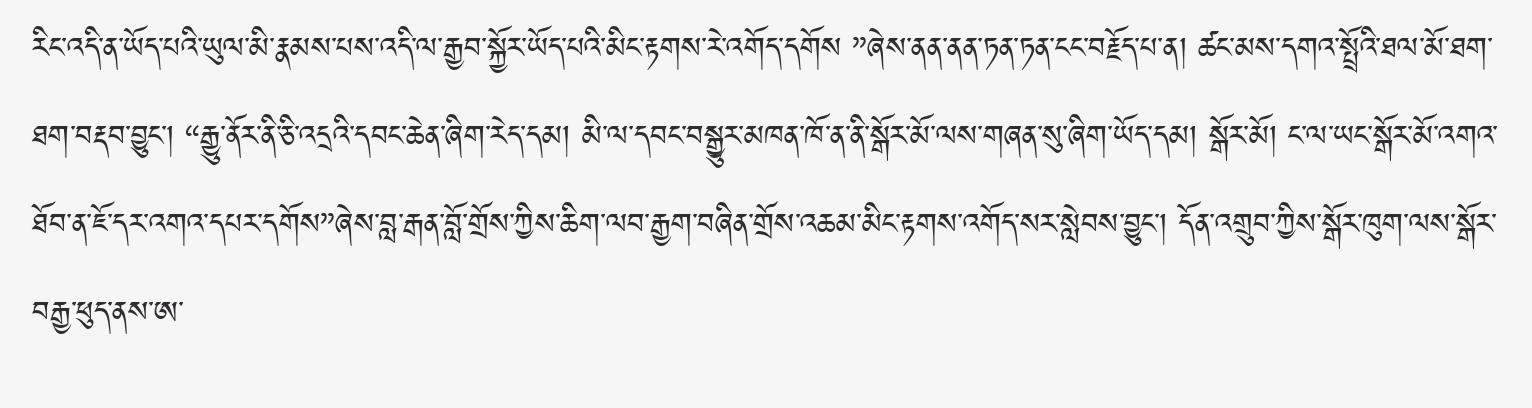རིང་འདི་ན་ཡོད་པའི་ཡུལ་མི་རྣམས་པས་འདི་ལ་རྒྱབ་སྐྱོར་ཡོད་པའི་མིང་རྟགས་རེ་འགོད་དགོས ”ཞེས་ནན་ནན་ཏན་ཏན་ངང་བརྗོད་པ་ན། ཚང་མས་དགའ་སྤྲོའི་ཐལ་མོ་ཐག་ཐག་བརྡབ་བྱུང་། “རྒྱུ་ནོར་ནི་ཅི་འདྲའི་དབང་ཆེན་ཞིག་རེད་དམ། མི་ལ་དབང་བསྒྱུར་མཁན་ཁོ་ན་ནི་སྒོར་མོ་ལས་གཞན་སུ་ཞིག་ཡོད་དམ། སྒོར་མོ། ང་ལ་ཡང་སྒོར་མོ་འགའ་ཐོབ་ན་ཇོ་དར་འགའ་དཔར་དགོས”ཞེས་བླ་རྒན་བློ་གྲོས་ཀྱིས་ཆིག་ལབ་རྒྱག་བཞིན་གྲོས་འཆམ་མིང་རྟགས་འགོད་སར་སླེབས་བྱུང་། དོན་འགྲུབ་ཀྱིས་སྒོར་ཁུག་ལས་སྒོར་བརྒྱ་ཕུད་ནས་ཨ་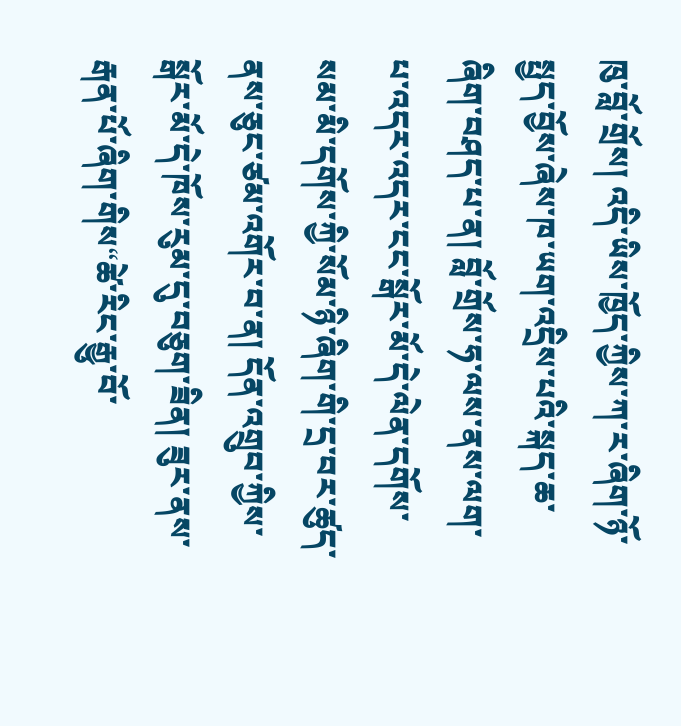ཁུ་བློ་གྲོས། འདི་ཡིས་ཁྱོད་ཀྱིས་ཀ་ར་ཞིག་ཉོ་སྤྱད་བྱོས་ཞེས་ཁ་ཡག་འདྲིས་པའི་སྐད་ཆ་ཞིག་བཤད་པ་ན། བློ་གྲོས་ཧ་ལས་ནས་ལག་པ་འདར་འདར་ངང་སྒོར་མོ་དེ་ལེན་དགོས་སམ་མི་དགོས་ཀྱི་སོམ་ཉི་ཞིག་གི་དྲ་བར་ཚུད་ནས་ཅུང་ཙམ་འགོར་བ་ན། དོན་འགྲུབ་ཀྱིས་སྒོར་མོ་དེ་ཁོས་རུམ་དུ་བཅུག་ཟིན། ཟུར་ནས་རྒན་པོ་ཞིག་གིས“ཚེ་རིང་རྒྱུ་བོ་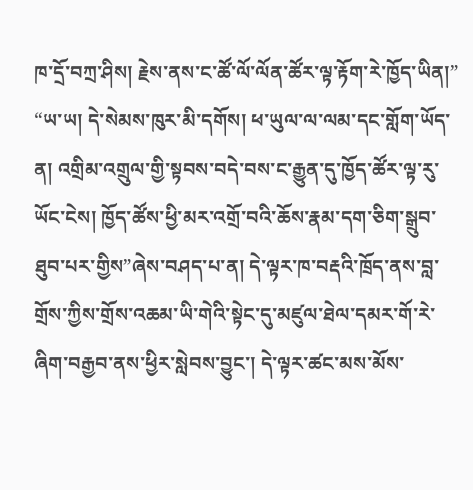ཁ་དྲོ་བཀྲ་ཤིས། རྗེས་ནས་ང་ཚོ་ལོ་ལོན་ཚོར་ལྟ་རྟོག་རེ་ཁྱོད་ཡིན།”
“ཡ་ཡ། དེ་སེམས་ཁུར་མི་དགོས། ཕ་ཡུལ་ལ་ལམ་དང་གློག་ཡོད་ན། འགྲིམ་འགྲུལ་གྱི་སྟབས་བདེ་བས་ང་རྒྱུན་དུ་ཁྱོད་ཚོར་ལྟ་རུ་ཡོང་ངེས། ཁྱོད་ཚོས་ཕྱི་མར་འགྲོ་བའི་ཆོས་རྣམ་དག་ཅིག་སྒྲུབ་ཐུབ་པར་གྱིས”ཞེས་བཤད་པ་ན། དེ་ལྟར་ཁ་བརྡའི་ཁྲོད་ནས་བླ་གྲོས་ཀྱིས་གྲོས་འཆམ་ཡི་གེའི་སྟེང་དུ་མཛུལ་ཐེལ་དམར་གོ་རེ་ཞིག་བརྒྱབ་ནས་ཕྱིར་སླེབས་བྱུང་། དེ་ལྟར་ཚང་མས་མོས་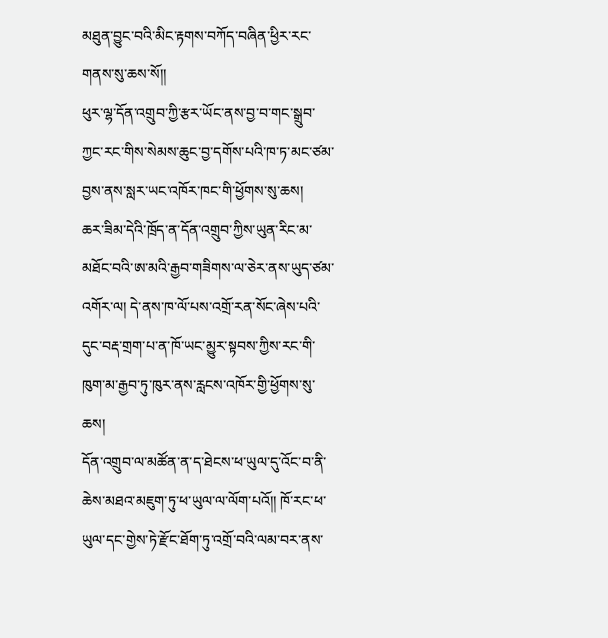མཐུན་བྱུང་བའི་མིང་རྟགས་བཀོད་བཞིན་ཕྱིར་རང་གནས་སུ་ཆས་སོ།།
ཕུར་ལྷ་དོན་འགྲུབ་ཀྱི་རྩར་ཡོང་ནས་བྱ་བ་གང་སྒྲུབ་ཀྱང་རང་གིས་སེམས་ཆུང་བྱ་དགོས་པའི་ཁ་ཏ་མང་ཙམ་བྱས་ནས་སླར་ཡང་འཁོར་ཁང་གི་ཕྱོགས་སུ་ཆས།
ཆར་ཟིམ་དེའི་ཁྲོད་ན་དོན་འགྲུབ་ཀྱིས་ཡུན་རིང་མ་མཐོང་བའི་ཨ་མའི་རྒྱབ་གཟིགས་ལ་ཅེར་ནས་ཡུད་ཙམ་འགོར་ལ། དེ་ནས་ཁ་ལོ་པས་འགྲོ་རན་སོང་ཞེས་པའི་དུང་བརྡ་གྲག་པ་ན་ཁོ་ཡང་མྱུར་སྟབས་ཀྱིས་རང་གི་ཁུག་མ་རྒྱབ་ཏུ་ཁུར་ནས་རླངས་འཁོར་གྱི་ཕྱོགས་སུ་ཆས།
དོན་འགྲུབ་ལ་མཚོན་ན་ད་ཐེངས་ཕ་ཡུལ་དུ་འོང་བ་ནི་ཆེས་མཐའ་མཇུག་ཏུ་ཕ་ཡུལ་ལ་ལོག་པའོ།། ཁོ་རང་ཕ་ཡུལ་དང་གྱེས་ཏེ་རྫོང་ཐོག་ཏུ་འགྲོ་བའི་ལམ་བར་ནས་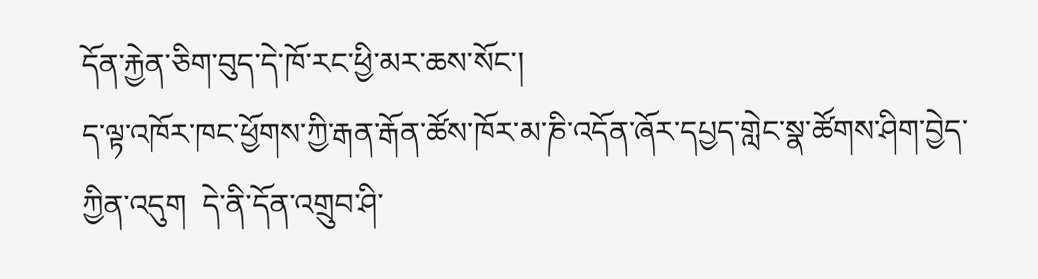དོན་རྐྱེན་ཅིག་བུད་དེ་ཁོ་རང་ཕྱི་མར་ཆས་སོང་།
ད་ལྟ་འཁོར་ཁང་ཕྱོགས་ཀྱི་རྒན་རྒོན་ཚོས་ཁོར་མ་ཎི་འདོན་ཞོར་དཔྱད་གླེང་སྣ་ཚོགས་ཤིག་བྱེད་ཀྱིན་འདུག  དེ་ནི་དོན་འགྲུབ་ཤི་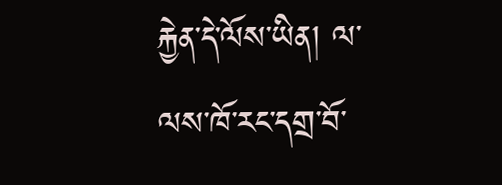རྐྱེན་དེ་ལོས་ཡིན། ལ་ལས་ཁོ་རང་དགྲ་བོ་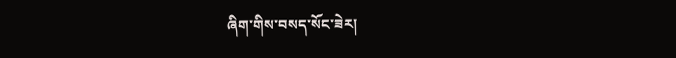ཞིག་གིས་བསད་སོང་ཟེར།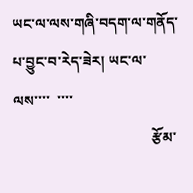ཡང་ལ་ལས་གཞི་བདག་ལ་གནོད་པ་བྱུང་བ་རེད་ཟེར། ཡང་ལ་ལས་་་་  ་་་་
                                      རྩོམ་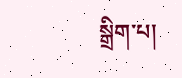སྒྲིག་པ།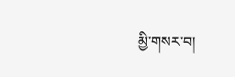མྱི་གསར་བ།